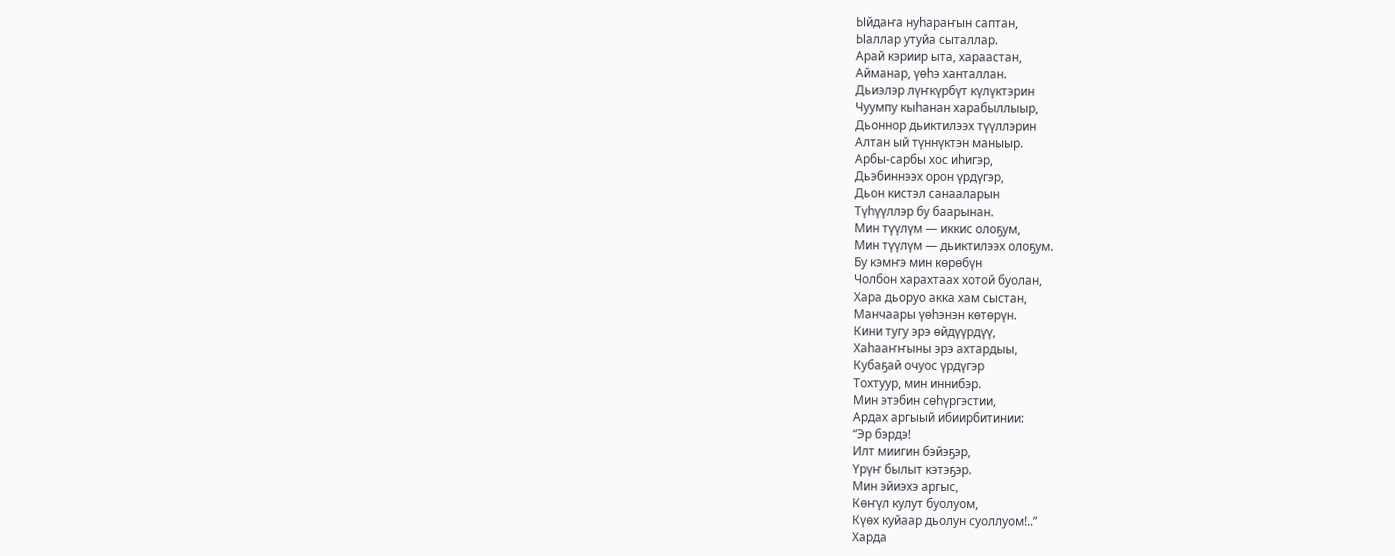Ыйдаҥа нуһараҥын саптан,
Ыаллар утуйа сыталлар.
Арай кэриир ыта, хараастан,
Айманар, үөһэ ханталлан.
Дьиэлэр лүҥкүрбүт күлүктэрин
Чуумпу кыһанан харабыллыыр,
Дьоннор дьиктилээх түүллэрин
Алтан ый түннүктэн маныыр.
Арбы-сарбы хос иһигэр,
Дьэбиннээх орон үрдүгэр,
Дьон кистэл санааларын
Түһүүллэр бу баарынан.
Мин түүлүм — иккис олоҕум,
Мин түүлүм — дьиктилээх олоҕум.
Бу кэмҥэ мин көрөбүн
Чолбон харахтаах хотой буолан,
Хара дьоруо акка хам сыстан,
Манчаары үөһэнэн көтөрүн.
Кини тугу эрэ өйдүүрдүү,
Хаһааҥҥыны эрэ ахтардыы,
Кубаҕай очуос үрдүгэр
Тохтуур, мин иннибэр.
Мин этэбин сөһүргэстии,
Ардах аргыый ибиирбитинии:
“Эр бэрдэ!
Илт миигин бэйэҕэр,
Үрүҥ былыт кэтэҕэр.
Мин эйиэхэ аргыс,
Көҥүл кулут буолуом,
Күөх куйаар дьолун суоллуом!..”
Харда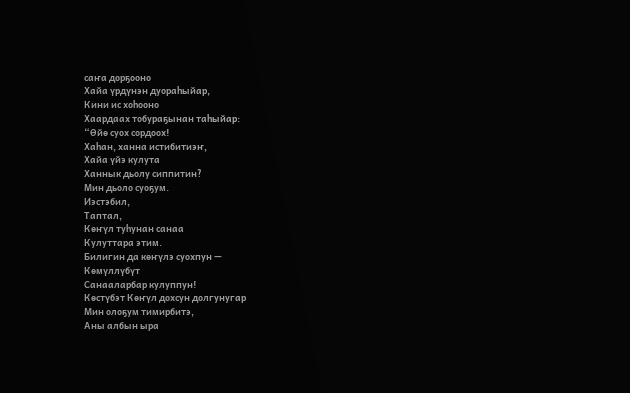саҥа дорҕооно
Хайа үрдүнэн дуораһыйар,
Кини ис хоһооно
Хаардаах тобураҕынан таһыйар:
“Өйө суох сордоох!
Хаһан, ханна истибитиэҥ,
Хайа үйэ кулута
Ханнык дьолу сиппитин?
Мин дьоло суоҕум.
Иэстэбил,
Таптал,
Көҥүл туһунан санаа
Кулуттара этим.
Билигин да көҥүлэ суохпун —
Көмүллүбүт
Санааларбар кулуппун!
Көстүбэт Көҥүл дохсун долгунугар
Мин олоҕум тимирбитэ,
Аны албын ыра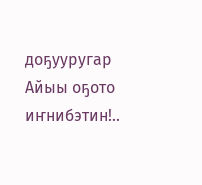доҕууругар
Айыы оҕото иҥнибэтин!..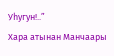Уһугун!..”
Хара атынан Манчаары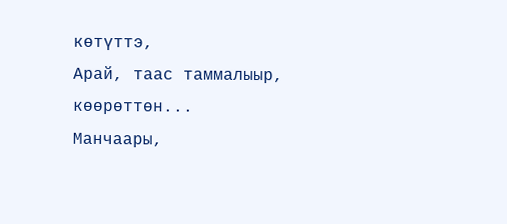көтүттэ,
Арай, таас таммалыыр, көөрөттөн...
Манчаары,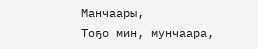Манчаары,
Тоҕо мин, мунчаара,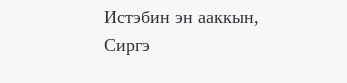Истэбин эн ааккын,
Сиргэ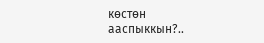көстөн ааспыккын?..